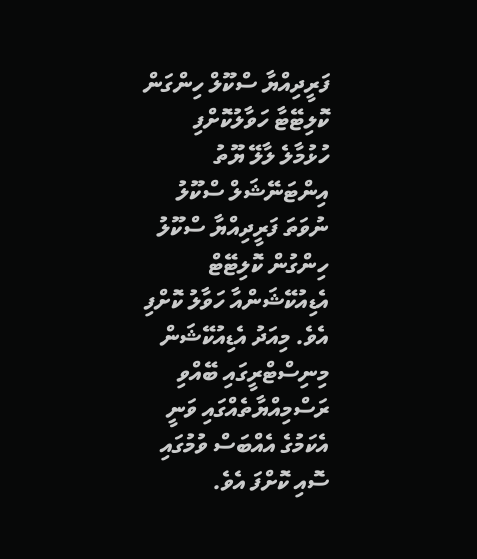ފަރީދިއްޔާ ސްކޫލް ހިންގަން ކޮލިޓޭޓާ ހަވާލުކޮށްފި
ހުޅުމާލެ ލާލޭ ޔޫތު އިންޓަނޭޝަލް ސްކޫލު ނުވަތަ ފަރީދިއްޔާ ސްކޫލު ހިންގުން ކޮލިޓޭޓް އެޑިއުކޭޝަންއާ ހަވާލު ކޮށްފި އެވެ. މިއަދު އެޑިއުކޭޝަން މިނިސްޓްރީގައި ބޭއްވި ރަސްމިއްޔާތެއްގައި ވަނީ އެކަމުގެ އެއްބަސް ވުމުގައި ސޮއި ކޮށްފަ އެވެ.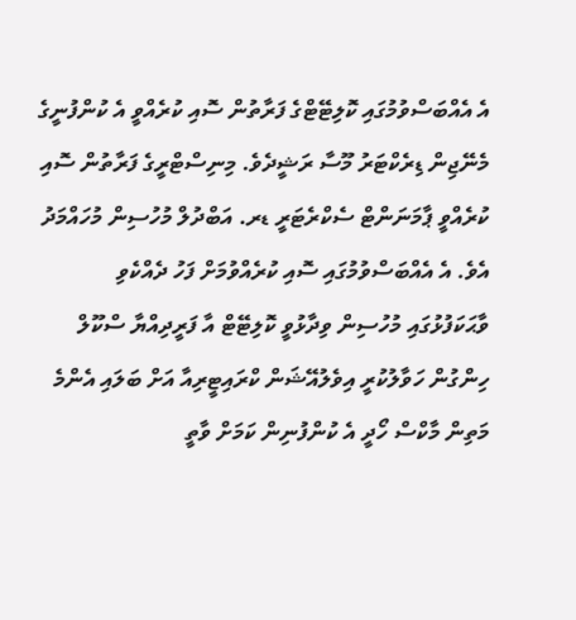އެ އެއްބަސްވުމުގައި ކޮލިޓޭޓްގެ ފަރާތުން ސޮއި ކުރެއްވީ އެ ކުންފުނީގެ މެނޭޖިން ޑިރެކްޓަރު މޫސާ ރަޝީދެވެ. މިނިސްޓްރީގެ ފަރާތުން ސޮއި ކުރެއްވީ ޕާމަނަންޓް ސެކްރެޓަރީ ޑރ. އަބްދުލް މުހުސިން މުހައްމަދު އެވެ. އެ އެއްބަސްވުމުގައި ސޮއި ކުރެއްވުމަށް ފަހު ދެއްކެވި ވާޙަކަފުޅުގައި މުހުސިން ވިދާޅުވީ ކޮލިޓޭޓް އާ ފަރީދިއްޔާ ސްކޫލް ހިންގުން ހަވާލުކުރީ އިވެލުއޭޝަން ކްރައިޓީރިއާ އަށް ބަލައި އެންމެ މަތިން މާކްސް ހޯދީ އެ ކުންފުނިން ކަމަށް ވާތީ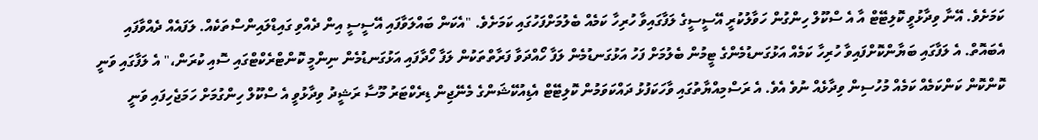ކަމަށެވެ. އޭނާ ވިދާޅުވީ ކޮލިޓޭޓް އާ އެ ސްކޫލް ހިންގުން ހަވާލުކުރީ އޭސީސީގެ ލަފާގައިވާ ހުރިހާ ކަމެއް ބެލުމަށްފަހުގައި ކަމަށެވެ. "އެކަން ބައްލަވާފައި އޭސީސީ އިން ދެއްވި ގައިޑްލައިންސްތަކެއް. ލަފައެއް ދެއްވާފައި އެބައޮތް. އެ ލަފާގައި ބަޔާންކޮށްފައިވާ ހުރިހާ ކަމެއް އަޅުގަނޑުމެންގެ ޓީމުން ބެލުމަށް ފަހު އަޅުގަނޑުމެން ލަފާ ހޯއްދަވާ ފަރާތްތަކުން ލަފާ ހޯދާފައި އަޅުގަނޑުމެން ނިންމީ ކޮންޓްރެކްޓްގައި ސޮއި ކުރަން،" އެ ލަފާގައި ވަނީ ކޮންކޮން ކަންކަމެއް ކަމެއް މުހުސިން ވިދާޅެއް ނުވެ އެވެ. އެ ރަސްމިއްޔާތުގައި ވާހަކަފުޅު ދައްކަވަމުން ކޮލިޓޭޓް އެޑިއުކޭޝަންގެ މެނޭޖިން ޑިރެކްޓަރު މޫސާ ރަޝީދު ވިދާޅުވީ އެ ސްކޫލް ހިންގުމަށް ހަމަޖެހިފައި ވަނީ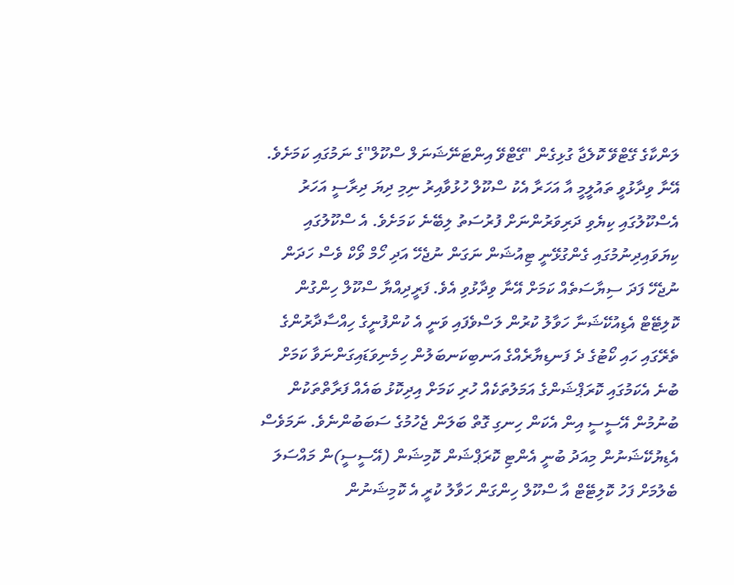ލަންކާގެ ގޭޓްވޭ ކޮލެޖާ ގުޅިގެން "ގޭޓްވޭ އިންޓަނޭޝަނަލް ސްކޫލް"ގެ ނަމުގައި ކަމަށެވެ. އޭނާ ވިދާޅުވީ ތައުލީމީ އާ އަހަރާ އެކު ސްކޫލް ހުޅުވާއިރު ނިމި ދިޔަ ދިރާސީ އަހަރު އެސްކޫލުގައި ކިޔެވި ދަރިވަރުންނަށް ފުރުސަތު ލިބޭނެ ކަމަށެވެ. އެ ސްކޫލުގައި ކިޔަވައިދިނުމުގައި ގެންގުޅޭނީ ޓިއުޝަން ނަގަން ނުޖެހޭ އަދި ހޯމް ވޯކް ވެސް ހަދަން ނުޖެހޭ ފަދަ ސިޔާސަތެއް ކަމަށް އޭނާ ވިދާޅުވި އެވެ. ފަރީދިއްޔާ ސްކޫލް ހިންގުން ކޮލިޓޭޓް އެޑިއުކޭޝަނާ ހަވާލު ކުރުން ލަސްވެފައި ވަނީ އެ ކުންފުނީގެ ހިއްސާދާރުންގެ ތެރޭގައި ހައި ކޯޓުގެ ދެ ފަނޑިޔާރެއްގެ އަނބިކަނބަލުން ހިމެނިވަޑައިގަންނަވާ ކަމަށް ބުނެ އެކަމުގައި ކޮރަޕްޝަންގެ އަމަލުތަކެއް ހުރި ކަމަށް އިދިކޮޅު ބައެއް ފަރާތްތަކުން ބުނުމުން އޭސީސީ އިން އެކަން ހިނގި ގޮތް ބަލަން ޖެހުމުގެ ސަބަބުންނެވެ. ނަމަވެސް އެޑިޔުކޭޝަނުން މިއަދު ބުނީ އެންޓި ކޮރަޕްޝަން ކޮމިޝަން (އޭސީސީ)ން މައްސަލަ ބެލުމަށް ފަހު ކޮލިޓޭޓް އާ ސްކޫލް ހިންގަން ހަވާލު ކުރީ އެ ކޮމިޝަނުން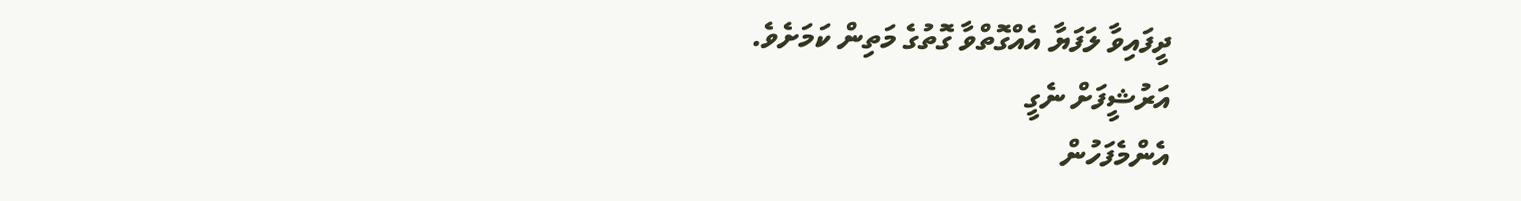ދީފައިވާ ލަފަޔާ އެއްގޮތްވާ ގޮތުގެ މަތިން ކަމަށެވެ.
އަރުޝީފަށް ނެގީ
އެންމެފަހުން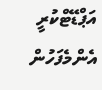އަޕްޑޭޓްކުރީ
އެންމެފަހުން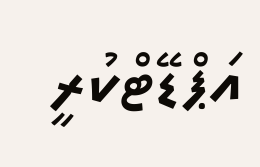އަޕްޑޭޓްކުރީ